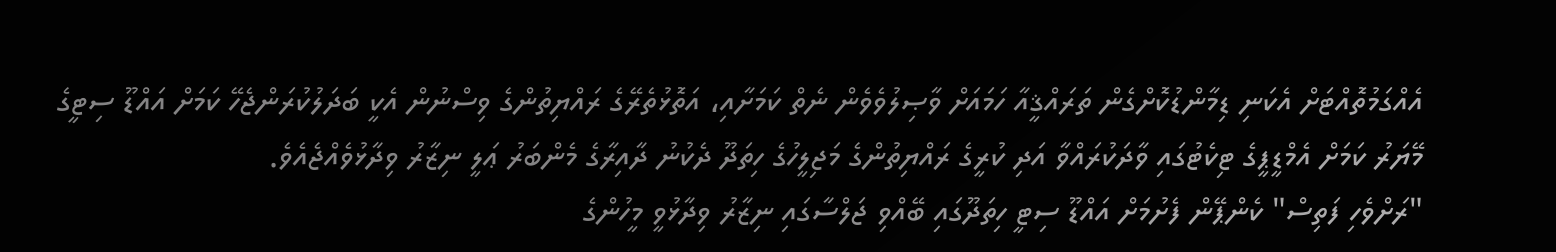އެއްގަމުތޮއްޓަށް އެކަނި ޑިމާންޑުކޮށްގެން ތަރައްޤީއާ ހަމައަށް ވާޞިލުވެވެން ނެތް ކަމަށާއި، އަތޮޅުތެރޭގެ ރައްޔިތުންގެ ވިސްނުން އެކީ ބަދަލުކުރަންޖެހޭ ކަމަށް އައްޑޫ ސިޓީގެ މޭޔަރު ކަމަށް އެމްޑީޕީގެ ޓިކެޓުގައި ވާދަކުރައްވާ އަދި ކުރީގެ ރައްޔިތުންގެ މަޖިލީހުގެ ހިތަދޫ ދެކުނު ދާއިރާގެ މެންބަރު ޢަލީ ނިޒާރު ވިދާޅުވެއްޖެއެވެ.
"ރަށްވެހި ފަތިސް" ކެންޕޭން ފެށުމަށް އައްޑޫ ސިޓީ ހިތަދޫގައި ބޭއްވި ޖަލްސާގައި ނިޒާރު ވިދާޅުވީ މީހުންގެ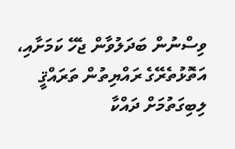ވިސްނުން ބަދަލުވާން ޖެހޭ ކަމަށާއި، އަތޮޅުތެރޭގެ ރައްޔިތުން ތަރައްޤީ ލިބިގަތުމަށް ދައްކާ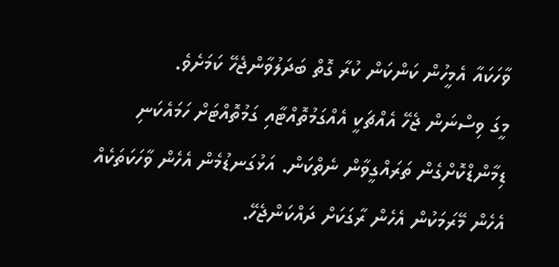ވާހަކައާ އެމީހުން ކަންކަން ކުރާ ގޮތް ބަދަލުވާންޖެހޭ ކަމަށެވެ.
މީގަ ވިސްނަން ޖެހޭ އެއްޗަކީ އެއްގަމުތޮއްޓާއި ގަމުތޮއްޓަށް ހަމައެކަނި ޑިމާންޑްކޮށްގެން ތަރައްގީވާން ނެތްކަން. އަޅުގަނޑުމެން އެހެން ވާހަކަތަކެއް އެހެން މޭރަމަކުން އެހެން ރާގަކަށް ދައްކަންޖެހޭ.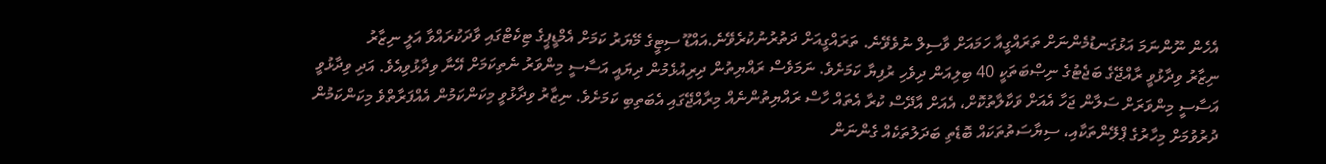އެހެން ނޫންނަމަ އަޅުގަނޑުމެންނަށް ތަރައްގީއާ ހަމައަށް ވާސިލް ނުވެވޭނެ. ތަރައްގީއަށް ދަތުރުނުކުރެވޭނެ.އައްޑޫ ސިޓީގެ މޭޔަރު ކަމަށް އެމްޑީޕީގެ ޓިކެޓްގައި ވާދަކުރައްވާ އަލީ ނިޒާރު
ނިޒާރު ވިދާޅުވީ ރާއްޖޭގެ ބަޖެޓުގެ ނިޞްބަތަކީ 40 ބިލިއަން ދިވެހި ރުފިޔާ ކަމަށެވެ. ނަމަވެސް ރައްޔިތުން ދިރިއުޅެމުން ދިޔައީ އަސާސީ މިންވަރު ނެތިކަމަށް އޭނާ ވިދާޅުވިއެވެ. އަދި ވިދާޅުވީ އަސާސީ މިންވަރަށް ސަލާން ޖަހާ އެއަށް ވަކާލާތުކޮށް، އެއަށް އާދޭސް ކުރާ އެތައް ހާސް ރައްޔިތުންނެއް މިރާއްޖޭގައި އެބަތިބި ކަމަށެވެ. ނިޒާރު ވިދާޅުވީ މިކަންކަމުން އެއްފަރާތްވެ މިކަންކަމުން ދުރުވުމަށް މިހާރުގެ ޕްލޭންތަކާއި، ސިޔާސަތުތަކައް ބޮޑެތި ބަދަލުތަކެއް ގެންނަން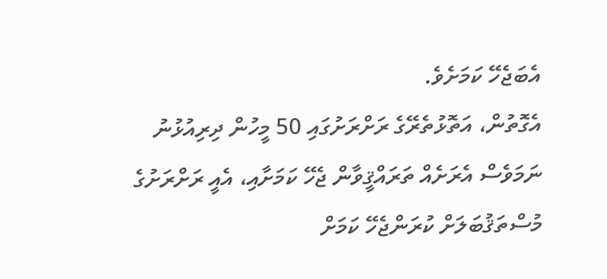އެބަޖެހޭ ކަމަށެވެ.
އެގޮތުން، އަތޮޅުތެރޭގެ ރަށްރަށުގައި 50 މީހުން ދިރިއުޅުނު ނަމަވެސް އެރަށެއް ތަރައްޤީވާން ޖެހޭ ކަމަށާއި، އެއީ ރަށްރަށުގެ މުސްތަޤުބަލަށް ކުރަންޖެހޭ ކަމަށް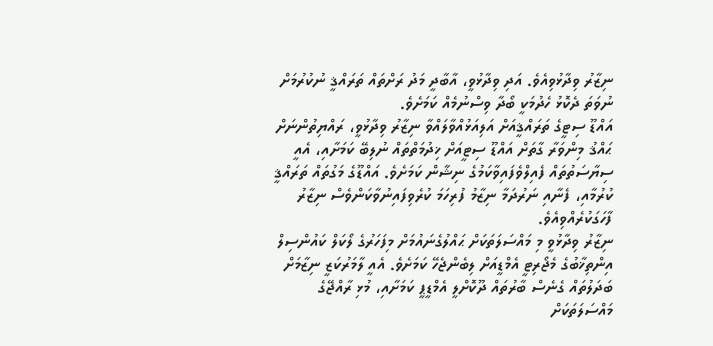ނިޒާރު ވިދާޅުވިއެވެ. އަދި ވިދާޅުވީ، އާބާދީ މަދު ރަށްތައް ތަރައްޤީ ނުކުރުމަށް ނުވަތަ ދެކޮޅު ހެދުމަކީ ބޯދާ ވިސްނުމެއް ކަމަށެވެ.
އައްޑޫ ސިޓީގެ ތަރައްޤީއަށް އަލިއަޅުއްވާލައްވާ ނިޒާރު ވިދާޅުވީ، ރައްޔިތުންނަށް ޙައްޤު މިންވަރާ ގާތަށް އައްޑޫ ސިޓީއަށް ޚިދުމަތްތައް ނުލިބޭ ކަމަށާއި، އެއީ ސިޔާސަތުތައް ފެއިލްވެފައިވާކަމުގެ ނިޝާން ކަމަށެވެ. އައްޑޫގެ މަގުތައް ތަރައްޤީ ކުރުމާއި، ފެނާއި ނަރުދަމާ ނިޒާމު ފުރިހަމަ ކުރެވިފައިނުވާކަންވެސް ނިޒާރު ފާހަގަކުރެއްވިއެވެ.
ނިޒާރު ވިދާޅުވީ މި މައްސަލަތަކަށް ޙައްލުގެނައުމަށް މިފަހަރުގެ ލޯކަލް ކައުންސިލް އިންތިޚާބުގެ މެޖޯރިޓީ އެމްޑީއަށް ލިބެންޖެހޭ ކަމަށެވެ. އެއީ ލާމަރުކަޒީ ނިޒާމަށް ބަދަލުތައް ގެނެސް ބާރުތައް ދޫކޮށްލީ އެމްޑީޕީ ކަމަށާއި، މުޅި ރާއްޖޭގެ މައްސަލަތަކަށް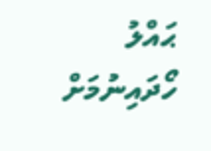ޙައްލު ހޯދައިނުމަށް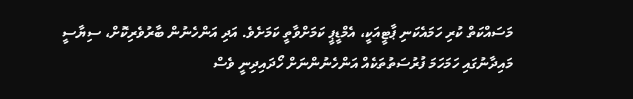މަސައްކަތް ކުރި ހަމައެކަނި ޕާޓީއަކީ، އެމްޑީޕީ ކަމަށްވާތީ ކަމަށެވެ. އަދި އަންހެނުން ބާރުވެރިކޮށް، ސިޔާސީ މައިދާނުގައި ހަމަހަމަ ފުރުސަތުތަކެއް އަންހެނުންނަށް ހޯދައިދިނީ ވެސް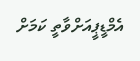އެމްޑީޕީއަށްވާތީ ކަމަށް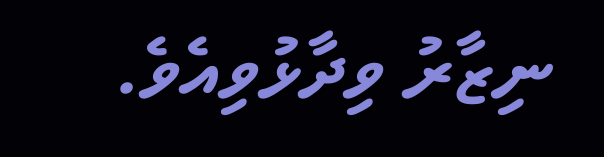ނިޒާރު ވިދާޅުވިއެވެ.